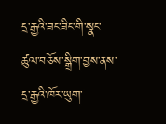དྲ་རྒྱའི་ཟང་ཟིང་གི་སྣང་ཚུལ་བཅོས་སྒྲིག་བྱས་ནས་དྲ་རྒྱའི་ཁོར་ཡུག་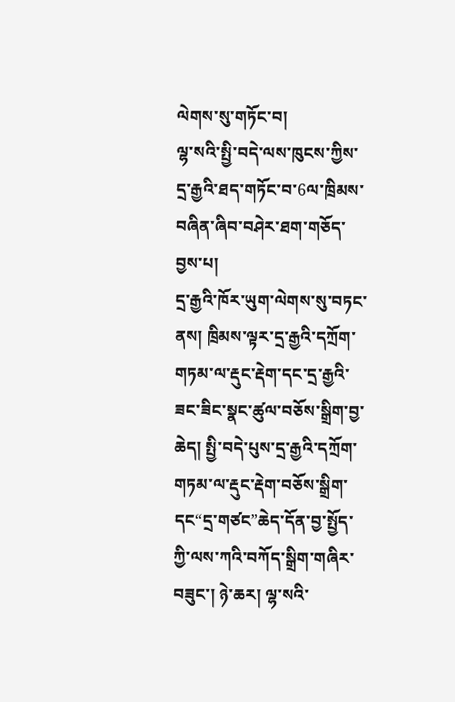ལེགས་སུ་གཏོང་བ།
ལྷ་སའི་སྤྱི་བདེ་ལས་ཁུངས་ཀྱིས་དྲ་རྒྱའི་ཐད་གཏོང་བ་6ལ་ཁྲིམས་བཞིན་ཞིབ་བཤེར་ཐག་གཅོད་བྱས་པ།
དྲ་རྒྱའི་ཁོར་ཡུག་ལེགས་སུ་བཏང་ནས། ཁྲིམས་ལྟར་དྲ་རྒྱའི་དཀྲོག་གཏམ་ལ་རྡུང་རྡེག་དང་དྲ་རྒྱའི་ཟང་ཟིང་སྣང་ཚུལ་བཅོས་སྒྲིག་བྱ་ཆེད། སྤྱི་བདེ་པུས་དྲ་རྒྱའི་དཀྲོག་གཏམ་ལ་རྡུང་རྡེག་བཅོས་སྒྲིག་དང“དྲ་གཙང”ཆེད་དོན་བྱ་སྤྱོད་ཀྱི་ལས་ཀའི་བཀོད་སྒྲིག་གཞིར་བཟུང་། ཉེ་ཆར། ལྷ་སའི་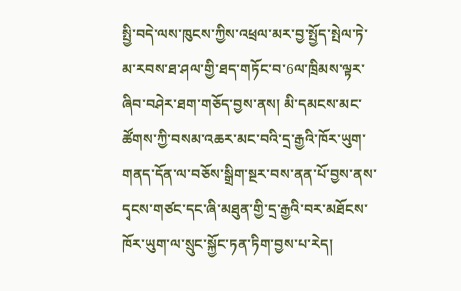སྤྱི་བདེ་ལས་ཁུངས་ཀྱིས་འཕྲལ་མར་བྱ་སྤྱོད་སྤེལ་ཏེ་མ་རབས་ཐ་ཤལ་གྱི་ཐད་གཏོང་བ་6ལ་ཁྲིམས་ལྟར་ཞིབ་བཤེར་ཐག་གཅོད་བྱས་ནས། མི་དམངས་མང་ཚོགས་ཀྱི་བསམ་འཆར་མང་བའི་དྲ་རྒྱའི་ཁོར་ཡུག་གནད་དོན་ལ་བཅོས་སྒྲིག་སྔར་བས་ནན་པོ་བྱས་ནས་དྭངས་གཙང་དང་ཞི་མཐུན་གྱི་དྲ་རྒྱའི་བར་མཐོངས་ཁོར་ཡུག་ལ་སྲུང་སྐྱོང་ཏན་ཏིག་བྱས་པ་རེད།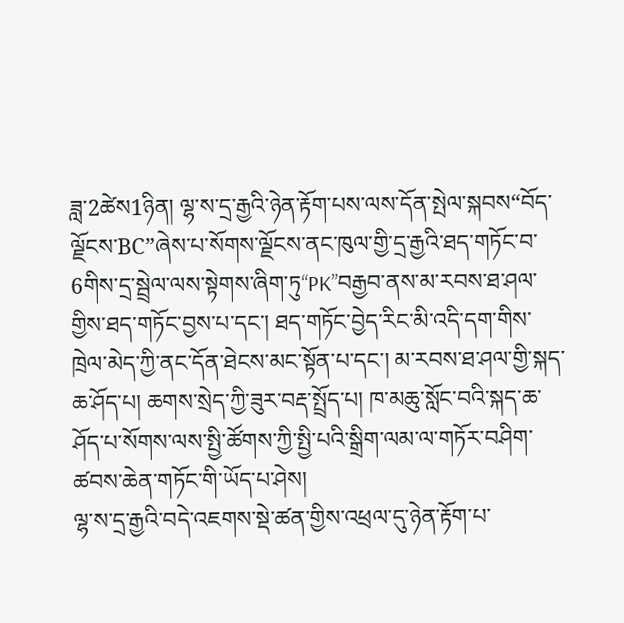ཟླ་2ཚེས1ཉིན། ལྷ་ས་དྲ་རྒྱའི་ཉེན་རྟོག་པས་ལས་དོན་སྤེལ་སྐབས“བོད་ལྗོངས་BC”ཞེས་པ་སོགས་ལྗོངས་ནང་ཁུལ་གྱི་དྲ་རྒྱའི་ཐད་གཏོང་བ་6གིས་དྲ་སྦྲེལ་ལས་སྟེགས་ཞིག་ཏུ“PK”བརྒྱབ་ནས་མ་རབས་ཐ་ཤལ་གྱིས་ཐད་གཏོང་བྱས་པ་དང་། ཐད་གཏོང་བྱེད་རིང་མི་འདི་དག་གིས་ཁྲེལ་མེད་ཀྱི་ནང་དོན་ཐེངས་མང་སྟོན་པ་དང་། མ་རབས་ཐ་ཤལ་གྱི་སྐད་ཆ་ཤོད་པ། ཆགས་སྲེད་ཀྱི་ཟུར་བརྡ་སྤྲོད་པ། ཁ་མཆུ་སློང་བའི་སྐད་ཆ་ཤོད་པ་སོགས་ལས་སྤྱི་ཚོགས་ཀྱི་སྤྱི་པའི་སྒྲིག་ལམ་ལ་གཏོར་བཤིག་ཚབས་ཆེན་གཏོང་གི་ཡོད་པ་ཤེས།
ལྷ་ས་དྲ་རྒྱའི་བདེ་འཇགས་སྡེ་ཚན་གྱིས་འཕྲལ་དུ་ཉེན་རྟོག་པ་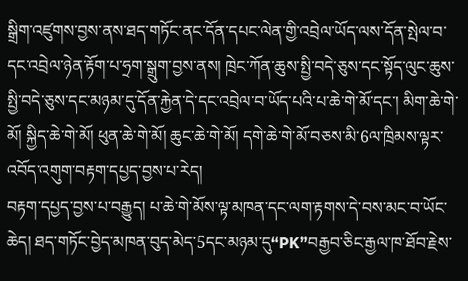སྒྲིག་འཛུགས་བྱས་ནས་ཐད་གཏོང་ནང་དོན་དཔང་ལེན་གྱི་འབྲེལ་ཡོད་ལས་དོན་སྤེལ་བ་དང་འབྲེལ་ཉེན་རྟོག་པ་ཧྲག་སྒྲུག་བྱས་ནས། ཁྲེང་ཀོན་ཆུས་སྤྱི་བདེ་ཅུས་དང་སྟོད་ལུང་ཆུས་སྤྱི་བདེ་ཅུས་དང་མཉམ་དུ་དོན་རྐྱེན་དེ་དང་འབྲེལ་བ་ཡོད་པའི་པ་ཆེ་གེ་མོ་དང་། མིག་ཆེ་གེ་མོ། སྐྱིད་ཆེ་གེ་མོ། ཕུན་ཆེ་གེ་མོ། ཆུང་ཆེ་གེ་མོ། དགེ་ཆེ་གེ་མོ་བཅས་མི་6ལ་ཁྲིམས་ལྟར་འབོད་འགུག་བརྟག་དཔྱད་བྱས་པ་རེད།
བརྟག་དཔྱད་བྱས་པ་བརྒྱུད། པ་ཆེ་གེ་མོས་ལྟ་མཁན་དང་ལག་རྟགས་དེ་བས་མང་བ་ཡོང་ཆེད། ཐད་གཏོང་བྱེད་མཁན་བུད་མེད་5དང་མཉམ་དུ“PK”བརྒྱབ་ཅིང་རྒྱལ་ཁ་ཐོབ་རྗེས་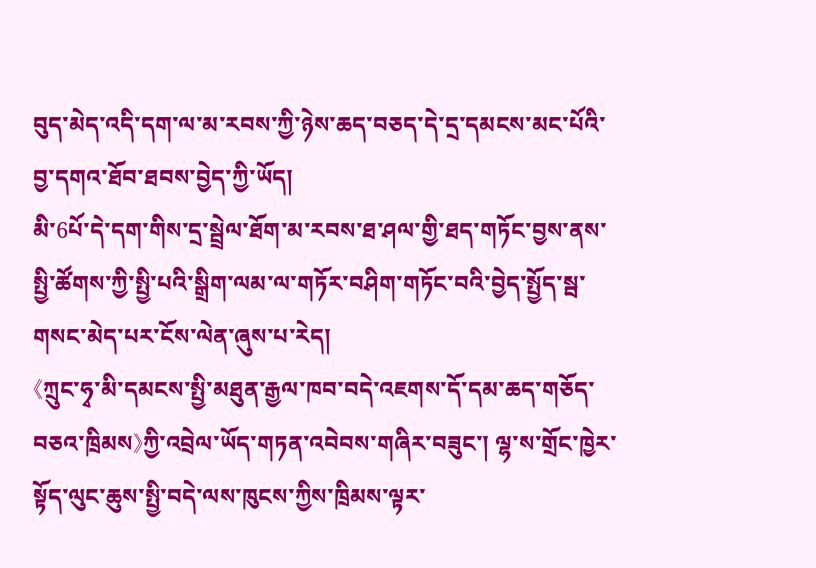བུད་མེད་འདི་དག་ལ་མ་རབས་ཀྱི་ཉེས་ཆད་བཅད་དེ་དྲ་དམངས་མང་པོའི་བྱ་དགའ་ཐོབ་ཐབས་བྱེད་ཀྱི་ཡོད།
མི་6པོ་དེ་དག་གིས་དྲ་སྦྲེལ་ཐོག་མ་རབས་ཐ་ཤལ་གྱི་ཐད་གཏོང་བྱས་ནས་སྤྱི་ཚོགས་ཀྱི་སྤྱི་པའི་སྒྲིག་ལམ་ལ་གཏོར་བཤིག་གཏོང་བའི་བྱེད་སྤྱོད་སྦ་གསང་མེད་པར་ངོས་ལེན་ཞུས་པ་རེད།
《ཀྲུང་ཧྭ་མི་དམངས་སྤྱི་མཐུན་རྒྱལ་ཁབ་བདེ་འཇགས་དོ་དམ་ཆད་གཅོད་བཅའ་ཁྲིམས》ཀྱི་འབྲེལ་ཡོད་གཏན་འབེབས་གཞིར་བཟུང་། ལྷ་ས་གྲོང་ཁྱེར་སྟོད་ལུང་ཆུས་སྤྱི་བདེ་ལས་ཁུངས་ཀྱིས་ཁྲིམས་ལྟར་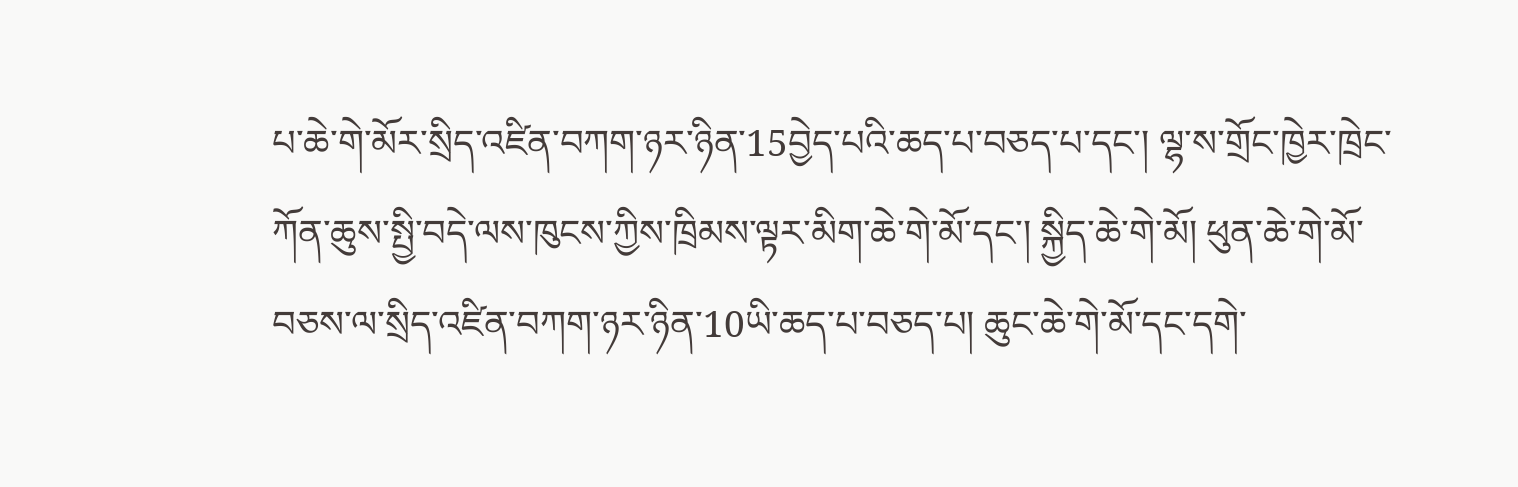པ་ཆེ་གེ་མོར་སྲིད་འཛིན་བཀག་ཉར་ཉིན་15བྱེད་པའི་ཆད་པ་བཅད་པ་དང་། ལྷ་ས་གྲོང་ཁྱེར་ཁྲེང་ཀོན་ཆུས་སྤྱི་བདེ་ལས་ཁུངས་ཀྱིས་ཁྲིམས་ལྟར་མིག་ཆེ་གེ་མོ་དང་། སྐྱིད་ཆེ་གེ་མོ། ཕུན་ཆེ་གེ་མོ་བཅས་ལ་སྲིད་འཛིན་བཀག་ཉར་ཉིན་10ཡི་ཆད་པ་བཅད་པ། ཆུང་ཆེ་གེ་མོ་དང་དགེ་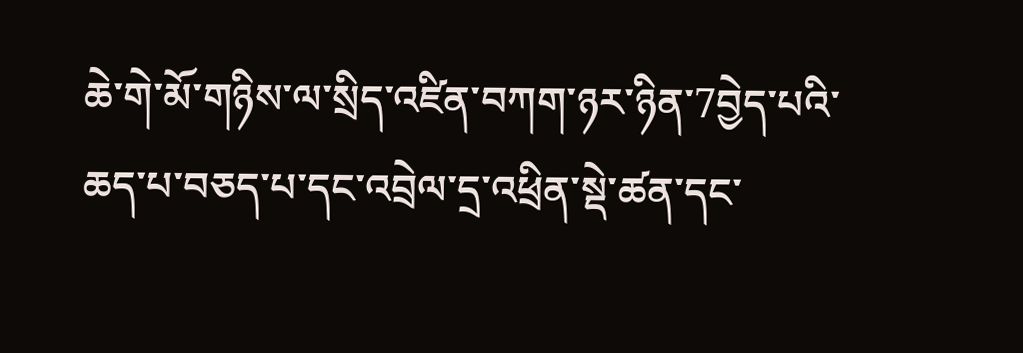ཆེ་གེ་མོ་གཉིས་ལ་སྲིད་འཛིན་བཀག་ཉར་ཉིན་7བྱེད་པའི་ཆད་པ་བཅད་པ་དང་འབྲེལ་དྲ་འཕྲིན་སྡེ་ཚན་དང་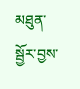མཐུན་སྦྱོར་བྱས་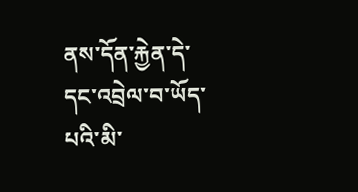ནས་དོན་རྐྱེན་དེ་དང་འབྲེལ་བ་ཡོད་པའི་མི་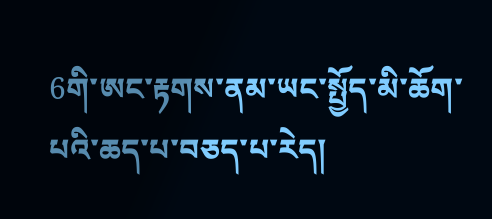6གི་ཨང་རྟགས་ནམ་ཡང་སྤྱོད་མི་ཆོག་པའི་ཆད་པ་བཅད་པ་རེད།